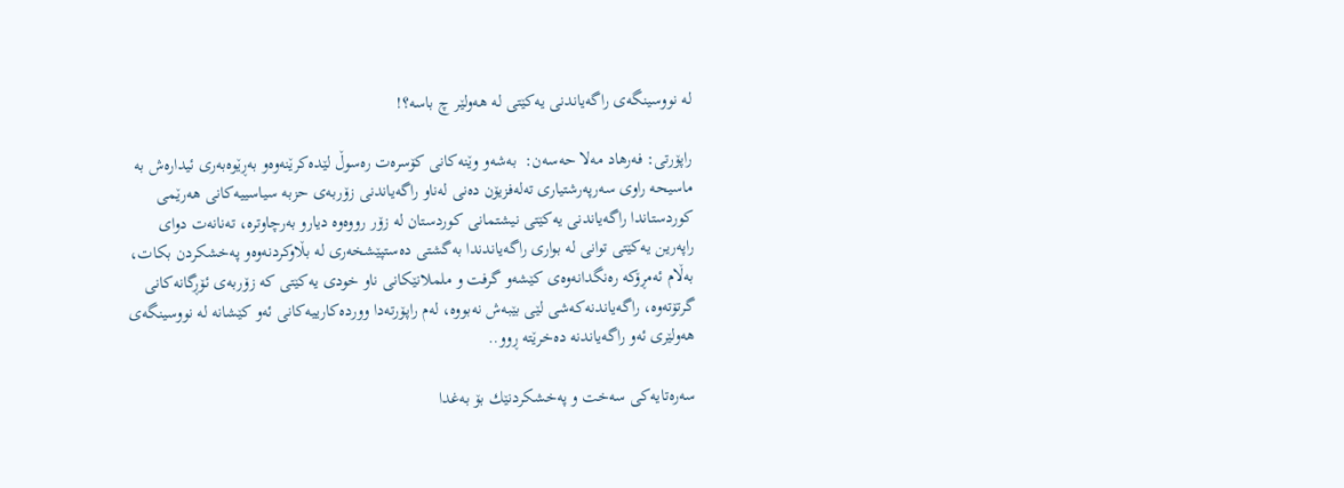له‌ نووسینگه‌ی راگه‌یاندنی یه‌كێتی له‌ هه‌ولێر چ باسه‌؟!

راپۆرتی: فه‌رهاد مه‌لا حه‌سه‌ن:  به‌شه‌و وێنه‌كانی كۆسره‌ت ره‌سوڵ لێده‌كرێنه‌وه‌و به‌ڕێوه‌به‌ری ئیداره‌ش به‌ ماسیحه‌ راوی سه‌رپه‌رشتیاری ته‌له‌فزیۆن ده‌نی له‌ناو راگه‌یاندنی زۆربه‌ی حزبه‌ سیاسییه‌كانی هه‌رێمی كوردستاندا راگه‌یاندنی یه‌كێتی نیشتمانی كوردستان له‌ زۆر رووه‌وه‌ دیارو به‌رچاوتره‌، ته‌نانه‌ت دوای راپه‌رین یه‌كێتی توانی له‌ بواری راگه‌یاندندا به‌گشتی ده‌ستپێشخه‌ری له‌ بڵاوكردنه‌وه‌و په‌خشكردن بكات، به‌ڵام ئه‌مڕۆكه‌ ره‌نگدانه‌وه‌ی كێشه‌و گرفت و ململانێكانی ناو خودی یه‌كێتی كه‌ زۆربه‌ی ئۆڕگانه‌كانی گرتۆته‌وه‌، راگه‌یاندنه‌كه‌شی لێی بێبه‌ش نه‌بووه‌، له‌م راپۆرته‌دا وورده‌كارییه‌كانی ئه‌و كێشانه‌ له‌ نووسینگه‌ی هه‌ولێری ئه‌و راگه‌یاندنه‌ ده‌خرێته‌ ڕوو..

سه‌ره‌تایه‌كی سه‌خت و په‌خشكردنێك بۆ به‌غدا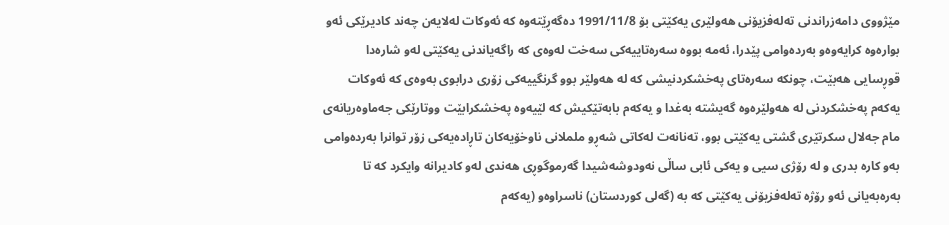مێژووی دامه‌زراندنی ته‌له‌فزیۆنی هه‌ولێری یه‌كێتی بۆ 1991/11/8 ده‌گه‌ڕێته‌وه‌ كه‌ ئه‌وكات له‌لایه‌ن چه‌ند كادیرێكی ئه‌و بواره‌وه‌ كرایه‌وه‌و به‌رده‌وامی پێدرا، ئه‌مه‌ بووه‌ سه‌ره‌تاییه‌كی سه‌خت له‌وه‌ی كه‌ راگه‌یاندنی یه‌كێتی له‌و شاره‌دا قوڕسایی هه‌بێت، چونكه‌ سه‌ره‌تای په‌خشكردنیشی كه‌ له‌ هه‌ولێر بوو گرنگییه‌كی زۆری درابوی به‌وه‌ی كه‌ ئه‌وكات یه‌كه‌م په‌خشكردنی له‌ هه‌ولێره‌وه‌ گه‌یشته‌ به‌غدا و یه‌كه‌م بابه‌تێكیش كه‌ لێیه‌وه‌ په‌خشكرابێت ووتارێكی جه‌ماوه‌ریانه‌ی مام جه‌لال سكرتێری گشتی یه‌كێتی بوو، ته‌نانه‌ت له‌كاتی شه‌ڕو ململانی ناوخۆیه‌كان تاڕاده‌یه‌كی زۆر توانرا به‌رده‌وامی به‌و كاره‌ بدری و له‌ رۆژی سیی و یه‌كی ئابی ساڵی نه‌ودوشه‌شیدا گه‌رموگوڕی هه‌ندی له‌و كادیرانه‌ وایكرد كه‌ تا به‌ره‌به‌یانی ئه‌و رۆژه‌ ته‌له‌فزیۆنی یه‌كێتی كه‌ به‌ (گه‌لی كوردستان) ناسراوه‌و (یه‌كه‌م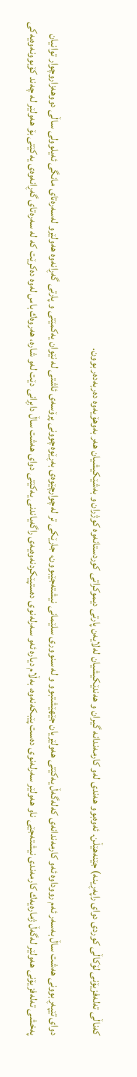كه‌ناڵی ته‌له‌فزیۆنی لۆكاڵی كوردی دوای راپه‌ڕینه‌) جێنه‌هێڵن. ئه‌وه‌بوو هه‌ندی له‌و كارمه‌ندانه‌ گیران و هه‌ندێكیشیان له‌لایه‌ن پارتی دیموكراتی كوردستانه‌وه‌ كوژران و به‌شێكیشیان هه‌ر به‌وهۆیه‌وه‌ ده‌ربه‌ده‌ر بوون.

دوای تێپه‌ڕبوونی هه‌شت ساڵ به‌سه‌ر ئه‌م رووداوه‌ ئه‌و كارمه‌ندانه‌ی كه‌له‌گه‌ڵ یه‌كێتی هه‌ولێریان جێهێشتبوو و له‌ سنووری سلێمانی نیشته‌جێبوون، جارێكی تر له‌چوارچێوه‌ی به‌ڕێوه‌چوونی پرۆسه‌ی ئاشتی له‌ نێوان یه‌كمێتی و پارتی گه‌ڕانه‌وه‌ هه‌ولێرو له‌سه‌ره‌تای مانگی ئه‌یلوولی ساڵی دووهه‌زاروچوار توانیان په‌خشی ته‌له‌فزیۆنی هه‌ولێر له‌گه‌ڵ ژماره‌یه‌ك كارمه‌ندی نیشته‌جێی ناو هه‌ولێر سه‌رله‌نوی ده‌ست پێبكه‌نه‌وه‌، به‌ڵام دیاره‌ ئه‌و سه‌رله‌نوی ده‌ستپێكردنه‌وه‌یه‌ی راگه‌یاندنی یه‌كێتی دوای هه‌شت ساڵ دابڕانی دێت له‌و شاره‌، هه‌روه‌ك باس له‌وه‌ ده‌كرێت كه‌ له‌ سه‌ره‌تای گه‌ڕانه‌وه‌ی یه‌كێتی بۆ هه‌ولێر له‌ چه‌ند كۆبوونه‌وه‌یه‌كی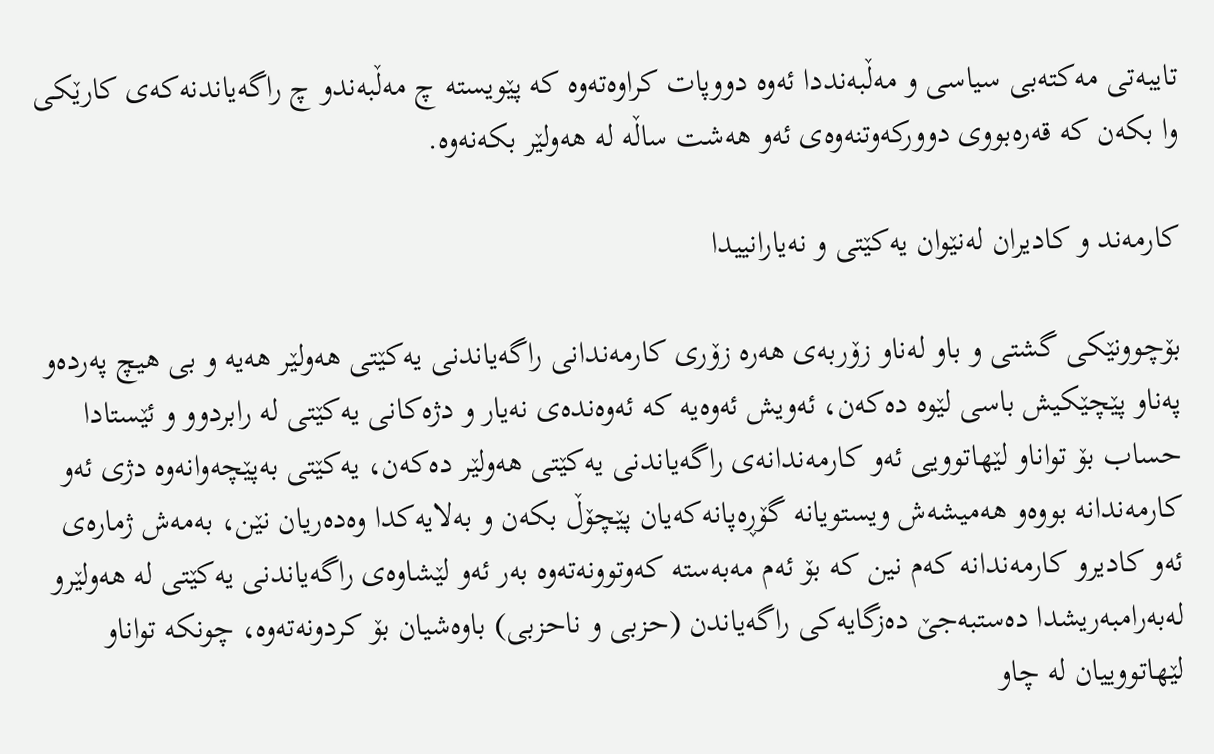تایبه‌تی مه‌كته‌بی سیاسی و مه‌ڵبه‌نددا ئه‌وه‌ دووپات كراوه‌ته‌وه‌ كه‌ پێویسته‌ چ مه‌ڵبه‌ندو چ راگه‌یاندنه‌كه‌ی كارێكی وا بكه‌ن كه‌ قه‌ره‌بووی دووركه‌وتنه‌وه‌ی ئه‌و هه‌شت ساڵه‌ له‌ هه‌ولێر بكه‌نه‌وه‌.

كارمه‌ند و كادیران له‌نێوان یه‌كێتی و نه‌یارانییدا

بۆچوونێكی گشتی و باو له‌ناو زۆربه‌ی هه‌ره‌ زۆری كارمه‌ندانی راگه‌یاندنی یه‌كێتی هه‌ولێر هه‌یه‌ و بی هیچ په‌رده‌و په‌ناو پێچێكیش باسی لێوه‌ ده‌كه‌ن، ئه‌ویش ئه‌وه‌یه‌ كه‌ ئه‌وه‌نده‌ی نه‌یار و دژه‌كانی یه‌كێتی له‌ رابردوو و ئێستادا حساب بۆ تواناو لێهاتوویی ئه‌و كارمه‌ندانه‌ی راگه‌یاندنی یه‌كێتی هه‌ولێر ده‌كه‌ن، یه‌كێتی به‌پێچه‌وانه‌وه‌ دژی ئه‌و كارمه‌ندانه‌ بووه‌و هه‌میشه‌ش ویستویانه‌ گۆڕه‌پانه‌كه‌یان پێچۆڵ بكه‌ن و به‌لایه‌كدا وه‌ده‌ریان نێن، به‌مه‌ش ژماره‌ی ئه‌و كادیرو كارمه‌ندانه‌ كه‌م نین كه‌ بۆ ئه‌م مه‌به‌سته‌ كه‌وتوونه‌ته‌وه‌ به‌ر ئه‌و لێشاوه‌ی راگه‌یاندنی یه‌كێتی له‌ هه‌ولێرو له‌به‌رامبه‌ریشدا ده‌ستبه‌جێ ده‌زگایه‌كی راگه‌یاندن (حزبی و ناحزبی) باوه‌شیان بۆ كردونه‌ته‌وه‌، چونكه‌ تواناو لێهاتووییان له‌ چاو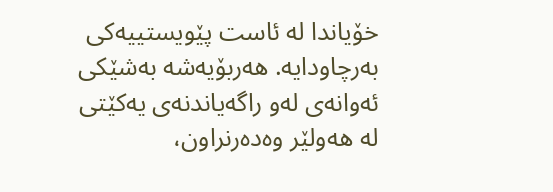خۆیاندا له‌ ئاست پێویستییه‌كی به‌رچاودایه‌. هه‌ربۆیه‌شه‌ به‌شێكی ئه‌وانه‌ی له‌و راگه‌یاندنه‌ی یه‌كێتی له‌ هه‌ولێر وه‌ده‌رنراون،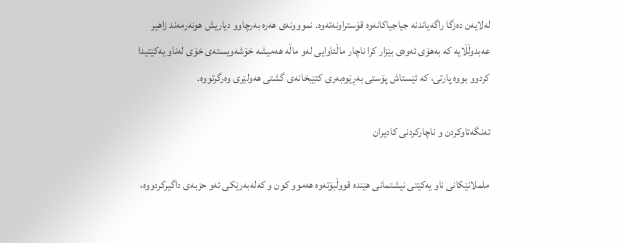له‌لایه‌ن ده‌زگا راگه‌یاندنه‌ جیاجیاكانه‌وه‌ قۆستراونه‌ته‌وه‌. نمووونه‌ی هه‌ره‌ به‌رچاوو دیاریش هونه‌رمه‌ند زاهیر عه‌بدوڵڵایه‌ كه‌ به‌هۆی ئه‌وه‌ی بێزار كرا ناچار ماڵئاوایی له‌و ماڵه‌ هه‌میشه‌ خۆشه‌ویسته‌ی خۆی له‌ناو یه‌كێتیدا كردوو بووه‌ پارتی، كه‌ ئێستاش پۆستی به‌ڕێوه‌به‌ری كتێبخانه‌ی گشتی هه‌ولێری وه‌رگرتووه‌.

ته‌نگه‌تاوكردن و ناچاركردنی كادیران

ململانێكانی ناو یه‌كێتی نیشتمانی هێنده‌ قووڵبۆته‌وه‌ هه‌موو كون و كه‌له‌به‌رێكی ئه‌و حزبه‌ی داگیركردووه‌،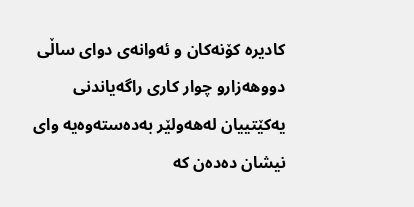كادیره‌ كۆنه‌كان و ئه‌وانه‌ی دوای ساڵی دووهه‌زارو چوار كاری راگه‌یاندنی یه‌كێتییان له‌هه‌ولێر به‌ده‌سته‌وه‌یه‌ وای نیشان ده‌ده‌ن كه‌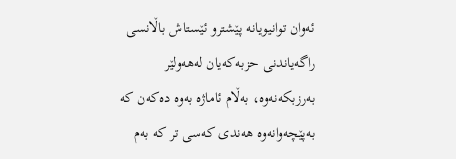ئه‌وان توانیویانه‌ پێشترو ئێستاش باڵانسی راگه‌یاندنی حزبه‌كه‌یان له‌هه‌ولێر به‌رزبكه‌نه‌وه‌، به‌ڵام ئاماژه‌ به‌وه‌ ده‌كه‌ن كه‌ به‌پێچه‌وانه‌وه‌ هه‌ندی كه‌سی تر كه‌ به‌م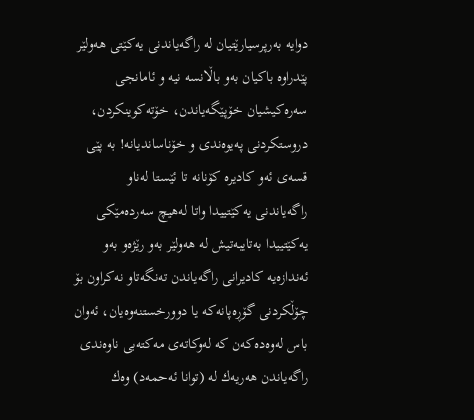دوایه‌ به‌رپرسیارێتیان له‌ راگه‌یاندنی یه‌كێتی هه‌ولێر پێدراوه‌ باكیان به‌و باڵانسه‌ نیه‌ و ئامانجی سه‌ره‌كیشیان خۆپێگه‌یاندن، خۆته‌كوینكردن، دروستكردنی په‌یوه‌ندی و خۆناساندیانه‌! به‌ پێی قسه‌ی ئه‌و كادیره‌ كۆنانه‌ تا ئێستا له‌ناو راگه‌یاندنی یه‌كێتییدا واتا له‌هیچ سه‌رده‌مێكی یه‌كێتییدا به‌تایبه‌تیش له‌ هه‌ولێر به‌و رێژه‌و به‌و ئه‌ندازه‌یه‌ كادیرانی راگه‌یاندن ته‌نگه‌تاو نه‌كراون بۆ چۆڵكردنی گۆڕه‌پانه‌كه‌ یا دوورخستنه‌وه‌یان، ئه‌وان باس له‌وه‌ده‌كه‌ن كه‌ له‌وكاته‌ی مه‌كته‌بی ناوه‌ندی راگه‌یاندن هه‌ریه‌ك له‌ (توانا ئه‌حمه‌د) وه‌ك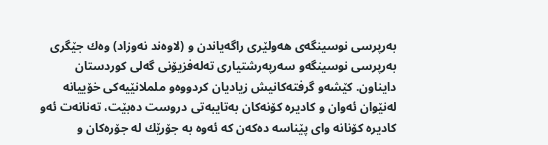به‌رپرسی نوسینگه‌ی هه‌ولێری راگه‌یاندن و (لاوه‌ند نه‌وزاد) وه‌ك جێگری به‌رپرسی نوسینگه‌و سه‌رپه‌رشتیاری ته‌له‌فزیۆنی گه‌لی كوردستان دایناون. كێشه‌و گرفته‌كانیش زیادیان كردووه‌و ململانێیه‌كی خۆییانه‌ له‌نێوان ئه‌وان و كادیره‌ كۆنه‌كان به‌تایبه‌تی دروست ده‌بێت، ته‌نانه‌ت ئه‌و كادیره‌ كۆنانه‌ وای پێناسه‌ ده‌كه‌ن كه‌ ئه‌وه‌ به‌ جۆرێك له‌ جۆره‌كان و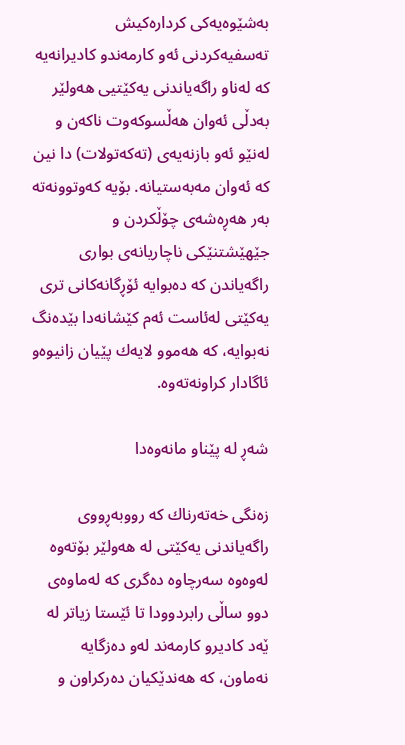به‌شێوه‌یه‌كی كرداره‌كیش ته‌سفیه‌كردنی ئه‌و كارمه‌ندو كادیرانه‌یه‌ كه‌ له‌ناو راگه‌یاندنی یه‌كێتیی هه‌ولێر به‌دڵی ئه‌وان هه‌ڵسوكه‌وت ناكه‌ن و له‌نێو ئه‌و بازنه‌یه‌ی (ته‌كه‌تولات) دا نین كه‌ ئه‌وان مه‌به‌ستیانه‌. بۆیه‌ كه‌وتوونه‌ته‌ به‌ر هه‌ڕه‌شه‌ی چۆڵكردن و جێهێشتنێكی ناچاریانه‌ی بواری راگه‌یاندن كه‌ ده‌بوایه‌ ئۆڕگانه‌كانی تری یه‌كێتی له‌ئاست ئه‌م كێشانه‌دا بێده‌نگ نه‌بوایه‌، كه‌ هه‌موو لایه‌ك پێیان زانیوه‌و ئاگادار كراونه‌ته‌وه‌.

شه‌ڕ له‌ پێناو مانه‌وه‌دا

زه‌نگی خه‌ته‌رناك كه‌ رووبه‌ڕووی راگه‌یاندنی یه‌كێتی له‌ هه‌ولێر بۆته‌وه‌ له‌وه‌وه‌ سه‌رچاوه‌ ده‌گری كه‌ له‌ماوه‌ی دوو ساڵی رابردوودا تا ئێستا زیاتر له‌ ێه‌د كادیرو كارمه‌ند له‌و ده‌زگایه‌ نه‌ماون، كه‌ هه‌ندێكیان ده‌ركراون و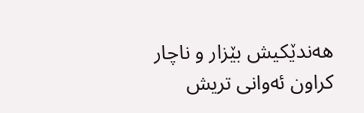هه‌ندێكیش بێزار و ناچار كراون ئه‌وانی تریش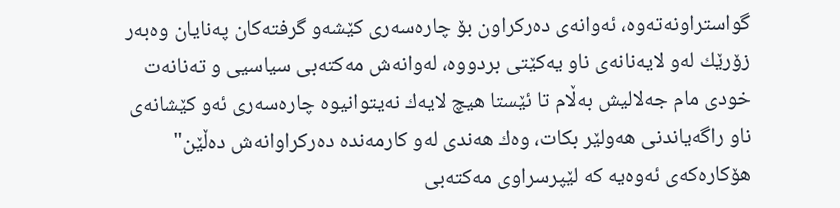گواستراونه‌ته‌وه‌، ئه‌وانه‌ی ده‌ركراون بۆ چاره‌سه‌ری كێشه‌و گرفته‌كان په‌نایان وه‌به‌ر زۆرێك له‌و لایه‌نانه‌ی ناو یه‌كێتی بردووه‌، له‌وانه‌ش مه‌كته‌بی سیاسیی و ته‌نانه‌ت خودی مام جه‌لالیش به‌ڵام تا ئێستا هیچ لایه‌ك نه‌یتوانیوه‌ چاره‌سه‌ری ئه‌و كێشانه‌ی ناو راگه‌یاندنی هه‌ولێر بكات، وه‌ك هه‌ندی له‌و كارمه‌نده‌ ده‌ركراوانه‌ش ده‌ڵێن" هۆكاره‌كه‌ی ئه‌وه‌یه‌ كه‌ لێپرسراوی مه‌كته‌بی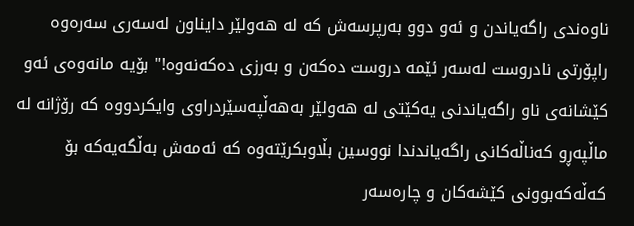ناوه‌ندی راگه‌یاندن و ئه‌و دوو به‌رپرسه‌ش كه‌ له‌ هه‌ولێر دایناون له‌سه‌ری سه‌ره‌وه‌ راپۆرتی نادروست له‌سه‌ر ئێمه‌ دروست ده‌كه‌ن و به‌رزی ده‌كه‌نه‌وه‌!" بۆیه‌ مانه‌وه‌ی ئه‌و كێشانه‌ی ناو راگه‌یاندنی یه‌كێتی له‌ هه‌ولێر به‌هه‌ڵپه‌سێردراوی وایكردووه‌ كه‌ رۆژانه‌ له‌ ماڵپه‌ڕو كه‌ناڵه‌كانی راگه‌یاندندا نووسین بڵاوبكرێته‌وه‌ كه‌ ئه‌مه‌ش به‌ڵگه‌یه‌كه‌ بۆ كه‌ڵه‌كه‌بوونی كێشه‌كان و چاره‌سه‌ر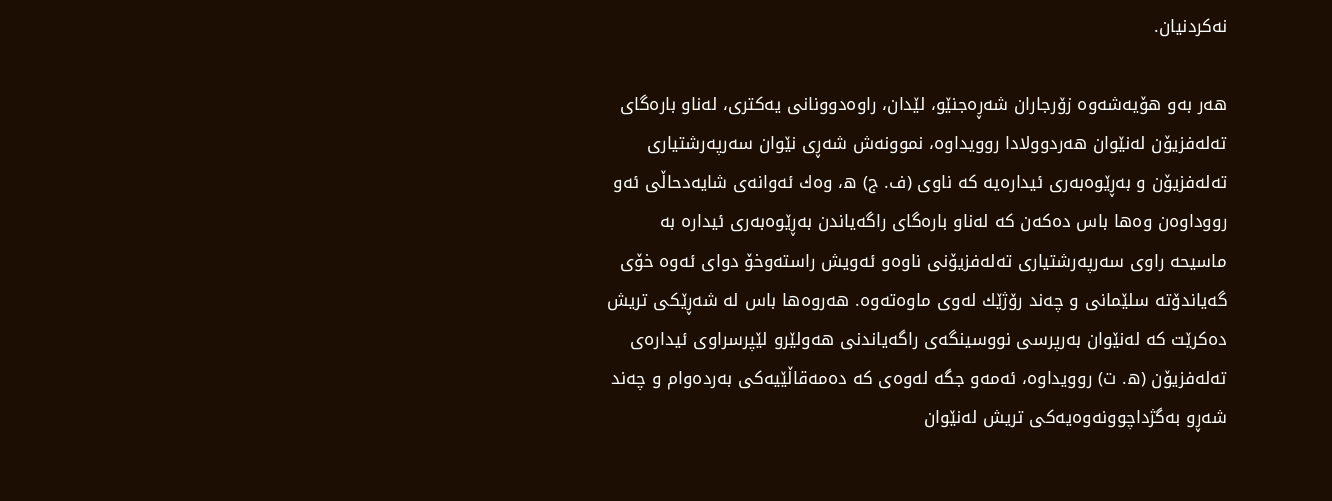نه‌كردنیان.

هه‌ر به‌و هۆیه‌شه‌وه‌ زۆرجاران شه‌ڕه‌جنێو، لێدان، راوه‌دوونانی یه‌كتری، له‌ناو باره‌گای ته‌له‌فزیۆن له‌نێوان هه‌ردوولادا روویداوه‌، نموونه‌ش شه‌ڕی نێوان سه‌رپه‌رشتیاری ته‌له‌فزیۆن و به‌ڕێوه‌به‌ری ئیداره‌یه‌ كه‌ ناوی (ف. ج) ه‌، وه‌ك ئه‌وانه‌ی شایه‌دحاڵی ئه‌و رووداوه‌ن وه‌ها باس ده‌كه‌ن كه‌ له‌ناو باره‌گای راگه‌یاندن به‌ڕێوه‌به‌ری ئیداره‌ به‌ ماسیحه‌ راوی سه‌رپه‌رشتیاری ته‌له‌فزیۆنی ناوه‌و ئه‌ویش راسته‌وخۆ دوای ئه‌وه‌ خۆی گه‌یاندۆته‌ سلێمانی و چه‌ند رۆژێك له‌وی ماوه‌ته‌وه‌. هه‌روه‌ها باس له‌ شه‌ڕێكی تریش ده‌كرێت كه‌ له‌نێوان به‌رپرسی نووسینگه‌ی راگه‌یاندنی هه‌ولێرو لێپرسراوی ئیداره‌ی ته‌له‌فزیۆن (ه. ت) روویداوه‌، ئه‌مه‌و جگه‌ له‌وه‌ی كه‌ ده‌مه‌قاڵێیه‌كی به‌رده‌وام و چه‌ند شه‌ڕو به‌گژداچوونه‌وه‌یه‌كی تریش له‌نێوان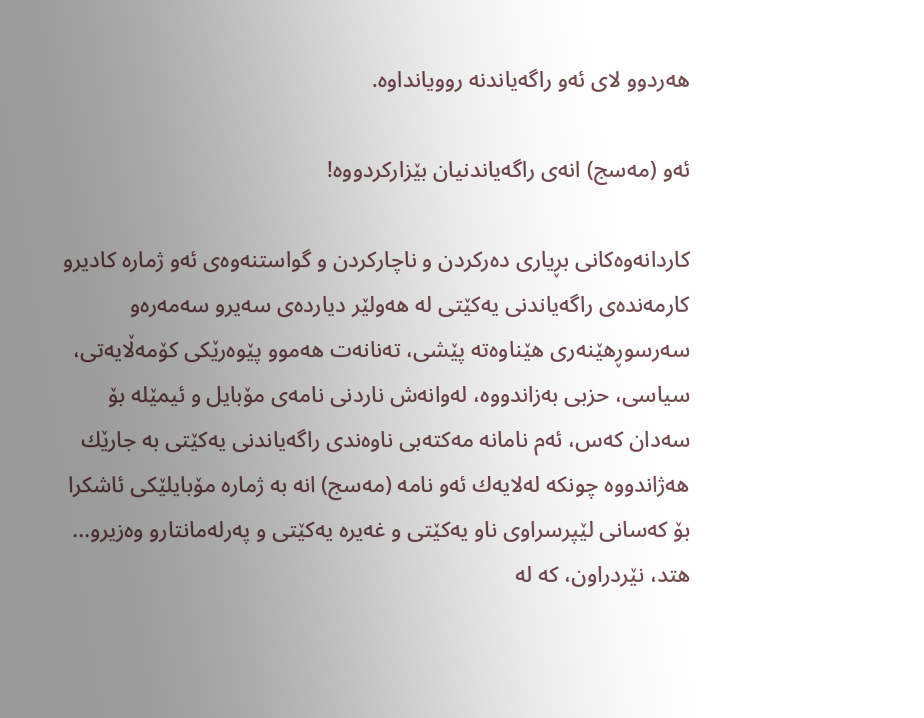هه‌ردوو لای ئه‌و راگه‌یاندنه‌ روویانداوه‌.

ئه‌و (مه‌سج) انه‌ی راگه‌یاندنیان بێزاركردووه‌!

كاردانه‌وه‌كانی بڕیاری ده‌ركردن و ناچاركردن و گواستنه‌وه‌ی ئه‌و ژماره‌ كادیرو كارمه‌نده‌ی راگه‌یاندنی یه‌كێتی له‌ هه‌ولێر دیارده‌ی سه‌یرو سه‌مه‌ره‌و سه‌رسوڕهێنه‌ری هێناوه‌ته‌ پێشی، ته‌نانه‌ت هه‌موو پێوه‌رێكی كۆمه‌ڵایه‌تی، سیاسی، حزبی به‌زاندووه‌، له‌وانه‌ش ناردنی نامه‌ی مۆبایل و ئیمێله‌ بۆ سه‌دان كه‌س، ئه‌م نامانه‌ مه‌كته‌بی ناوه‌ندی راگه‌یاندنی یه‌كێتی به‌ جارێك هه‌ژاندووه‌ چونكه‌ له‌لایه‌ك ئه‌و نامه‌ (مه‌سج) انه‌ به‌ ژماره‌ مۆبایلێكی ئاشكرا بۆ كه‌سانی لێپرسراوی ناو یه‌كێتی و غه‌یره‌ یه‌كێتی و په‌رله‌مانتارو وه‌زیرو... هتد، نێردراون، كه‌ له‌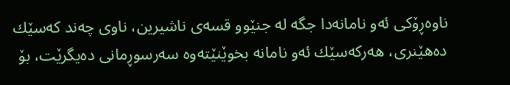ناوه‌ڕۆكی ئه‌و نامانه‌دا جگه‌ له‌ جنێوو قسه‌ی ناشیرین، ناوی چه‌ند كه‌سێك ده‌هێنری، هه‌ركه‌سێك ئه‌و نامانه‌ بخوێنێته‌وه‌ سه‌رسوڕمانی ده‌یگرێت، بۆ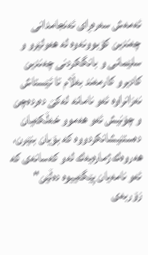ئه‌مه‌ش سه‌ره‌ڕای ئه‌نجامدانی چه‌ندین كۆبوونه‌وه‌ له‌ هه‌ولێرو و سلێمانی و بانگكردنی چه‌ندین كادیرو كارمه‌ند به‌ڵام تا ئێستاش نه‌زانراوه‌ ئه‌و نامانه‌ له‌كێ ده‌رده‌چن و چۆنیش ئه‌و هه‌موو خه‌ڵكه‌یان ده‌ستنیشانكردووه‌ كه‌ بۆیان بنێرن، هه‌روه‌ك ژماره‌یه‌ك له‌و كه‌سانه‌ی كه‌ ئه‌و نامه‌یان پێگه‌ییوه‌ ده‌ڵێن" زۆربه‌ی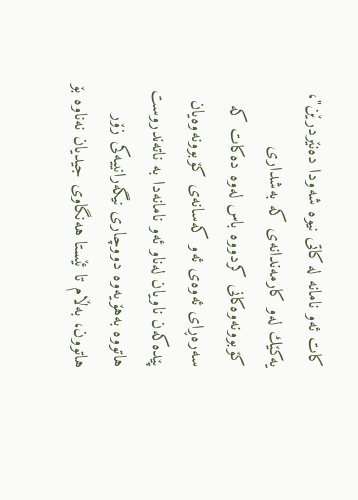كات ئه‌و نامانه‌ له‌ كاتی نیوه‌ شه‌ودا ده‌نێردرێن"، یه‌كێك له‌و كارمه‌ندانه‌ی كه‌ به‌شداری كۆبوونه‌وه‌كانی كردووه‌ باس له‌وه‌ ده‌كات كه‌ سه‌ره‌ڕای ئه‌وه‌ی ئه‌و كه‌سانه‌ی كۆبوونه‌وه‌یان پێده‌كه‌ن ناویان له‌ناو ئه‌و نامانه‌دا به‌ ناته‌ندروست هاتووه‌ به‌هۆیه‌وه‌ دووچاری نیگه‌رانییه‌كی زۆر هاتوون، به‌ڵام تا ئێستا هه‌نگاوی جیدیان نه‌ناوه‌ بۆ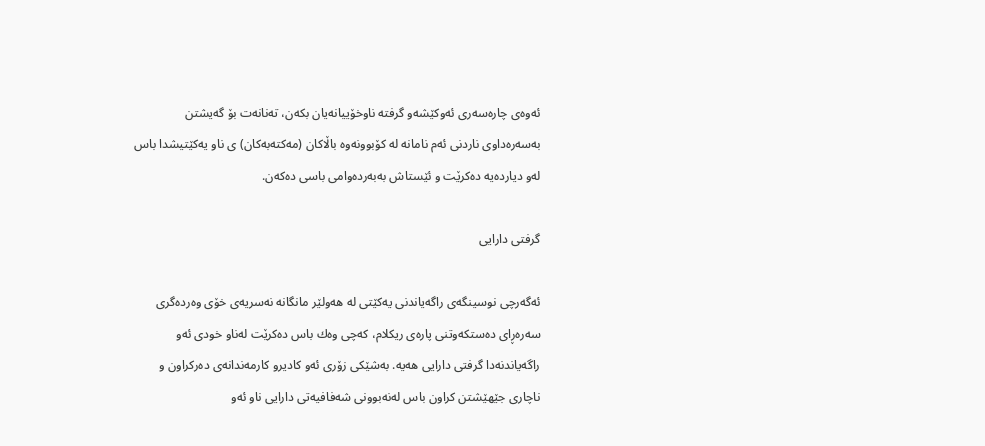ئه‌وه‌ی چاره‌سه‌ری ئه‌وكێشه‌و گرفته‌ ناوخۆییانه‌یان بكه‌ن، ته‌نانه‌ت بۆ گه‌یشتن به‌سه‌ره‌داوی ناردنی ئه‌م نامانه‌ له‌ كۆبوونه‌وه‌ باڵاكان (مه‌كته‌به‌كان) ی ناو یه‌كێتیشدا باس له‌و دیارده‌یه‌ ده‌كرێت و ئێستاش به‌به‌رده‌وامی باسی ده‌كه‌ن.

گرفتی دارایی

ئه‌گه‌رچی نوسینگه‌ی راگه‌یاندنی یه‌كێتی له‌ هه‌ولێر مانگانه‌ نه‌سریه‌ی خۆی وه‌رده‌گری سه‌ره‌ڕای ده‌ستكه‌وتنی پاره‌ی ریكلام، كه‌چی وه‌ك باس ده‌كرێت له‌ناو خودی ئه‌و راگه‌یاندنه‌دا گرفتی دارایی هه‌یه‌. به‌شێكی زۆری ئه‌و كادیرو كارمه‌ندانه‌ی ده‌ركراون و ناچاری جێهێشتن كراون باس له‌نه‌بوونی شه‌فافیه‌تی دارایی ناو ئه‌و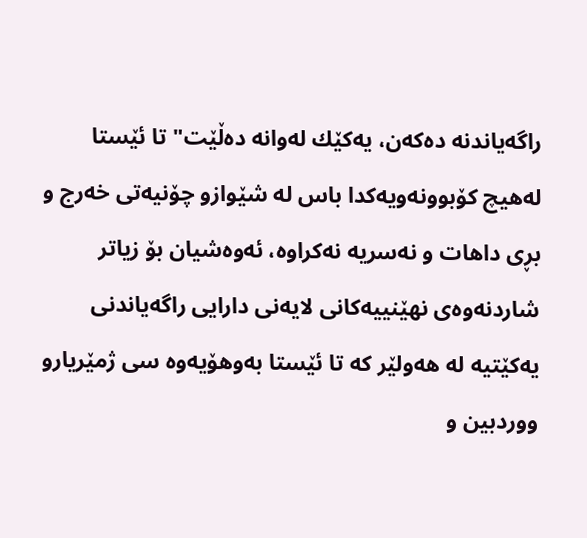راگه‌یاندنه‌ ده‌كه‌ن، یه‌كێك له‌وانه‌ ده‌ڵێت" تا ئێستا له‌هیچ كۆبوونه‌ویه‌كدا باس له‌ شێوازو چۆنیه‌تی خه‌رج و بڕی داهات و نه‌سریه‌ نه‌كراوه‌، ئه‌وه‌شیان بۆ زیاتر شاردنه‌وه‌ی نهێنییه‌كانی لایه‌نی دارایی راگه‌یاندنی یه‌كێتیه‌ له‌ هه‌ولێر كه‌ تا ئێستا به‌وهۆیه‌وه‌ سی ژمێریارو ووردبین و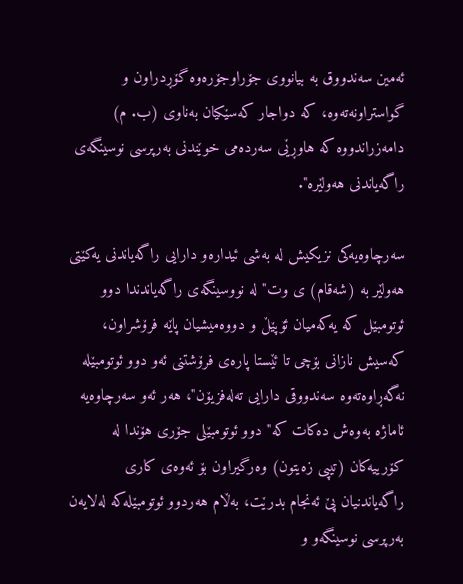ئه‌مین سه‌ندووق به‌ بیانووی جۆراوجۆره‌وه‌ گۆڕدراون و گواستراونه‌ته‌وه‌، كه‌ دواجار كه‌سێكیان به‌ناوی (ب. م) دامه‌زراندووه‌ كه‌ هاوڕێی سه‌رده‌می خوێندنی به‌رپرسی نوسینگه‌ی راگه‌یاندنی هه‌ولێره‌".

سه‌رچاوه‌یه‌كی نزیكیش له‌ به‌شی ئیداره‌و دارایی راگه‌یاندنی یه‌كێتی هه‌ولێر به‌ (شه‌قام) ی وت" له‌ نووسینگه‌ی راگه‌یاندندا دوو ئوتومبێل كه‌ یه‌كه‌میان ئۆپێڵ و دووه‌میشیان پاێه‌ فرۆشراون، كه‌سیش نازانی بۆچی تا ئێستا پاره‌ی فرۆشتنی ئه‌و دوو ئوتومبێله‌ نه‌گه‌ڕاوه‌ته‌وه‌ سه‌ندووقی دارایی ته‌له‌فزیۆن"، هه‌ر ئه‌و سه‌رچاوه‌یه‌ ئاماژه‌ به‌وه‌ش ده‌كات كه‌" دوو ئوتومبێلی جۆری هۆندا له‌ كۆرییه‌كان (تیپی زه‌یتون) وه‌رگیراون بۆ ئه‌وه‌ی كاری راگه‌یاندنیان پێ ئه‌نجام بدرێت، به‌ڵام هه‌ردوو ئوتومبێله‌كه‌ له‌لایه‌ن به‌رپرسی نوسینگه‌و و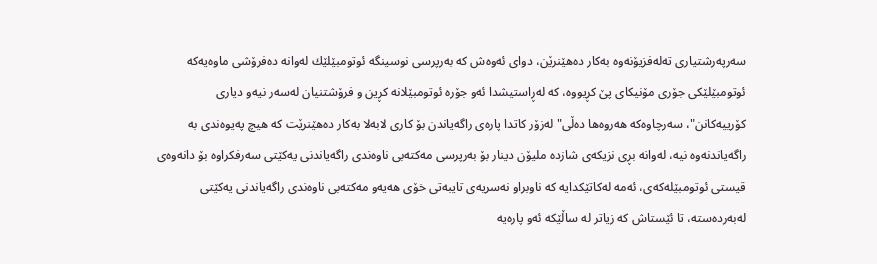سه‌رپه‌رشتیاری ته‌له‌فزیۆنه‌وه‌ به‌كار ده‌هێنرێن، دوای ئه‌وه‌ش كه‌ به‌رپرسی نوسینگه‌ ئوتومبێلێك له‌وانه‌ ده‌فرۆشی ماوه‌یه‌كه‌ ئوتومبێلێكی جۆری مۆنیكای پێ كڕیووه‌، كه‌ له‌ڕاستیشدا ئه‌و جۆره‌ ئوتومبێلانه‌ كڕین و فرۆشتنیان له‌سه‌ر نیه‌و دیاری كۆرییه‌كانن"، سه‌رچاوه‌كه‌ هه‌روه‌ها ده‌ڵی" له‌زۆر كاتدا پاره‌ی راگه‌یاندن بۆ كاری لابه‌لا به‌كار ده‌هێنرێت كه‌ هیچ په‌یوه‌ندی به‌ راگه‌یاندنه‌وه‌ نیه‌، له‌وانه‌ بڕی نزیكه‌ی شازده‌ ملیۆن دینار بۆ به‌رپرسی مه‌كته‌بی ناوه‌ندی راگه‌یاندنی یه‌كێتی سه‌رفكراوه‌ بۆ دانه‌وه‌ی قیستی ئوتومبێله‌كه‌ی، ئه‌مه‌ له‌كاتێكدایه‌ كه‌ ناوبراو نه‌سریه‌ی تایبه‌تی خۆی هه‌یه‌و مه‌كته‌بی ناوه‌ندی راگه‌یاندنی یه‌كێتی له‌به‌رده‌سته‌، تا ئێستاش كه‌ زیاتر له‌ ساڵێكه‌ ئه‌و پاره‌یه‌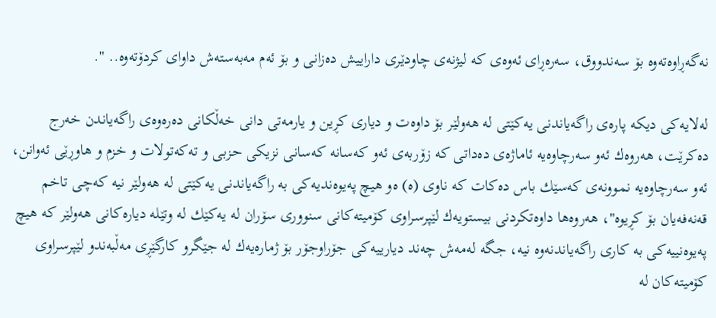نه‌گه‌ڕاوه‌ته‌وه‌ بۆ سه‌ندووق، سه‌ره‌ڕای ئه‌وه‌ی كه‌ لیژنه‌ی چاودێری داراییش ده‌زانی و بۆ ئه‌م مه‌به‌سته‌ش داوای كردۆته‌وه‌.. ".

له‌لایه‌كی دیكه‌ پاره‌ی راگه‌یاندنی یه‌كێتی له‌ هه‌ولێر بۆ داوه‌ت و دیاری كڕین و یارمه‌تی دانی خه‌ڵكانی ده‌ره‌وه‌ی راگه‌یاندن خه‌رج ده‌كرێت، هه‌روه‌ك ئه‌و سه‌رچاوه‌یه‌ ئاماژه‌ی ده‌داتی كه‌ زۆربه‌ی ئه‌و كه‌سانه‌ كه‌سانی نزیكی حزبی و ته‌كه‌تولات و خزم و هاوڕێی ئه‌وانن، ئه‌و سه‌رچاوه‌یه‌ نموونه‌ی كه‌سێك باس ده‌كات كه‌ ناوی (ه) ه‌و هیچ په‌یوه‌ندیه‌كی به‌ راگه‌یاندنی یه‌كێتی له‌ هه‌ولێر نیه‌ كه‌چی تاخم قه‌نه‌فه‌یان بۆ كڕیوه‌"، هه‌روه‌ها داوه‌تكردنی بیستویه‌ك لێپرسراوی كۆمیته‌كانی سنووری سۆران له‌ یه‌كێك له‌ وتێله‌ دیاره‌كانی هه‌ولێر كه‌ هیچ په‌یوه‌نییه‌كی به‌ كاری راگه‌یاندنه‌وه‌ نیه‌، جگه‌ له‌مه‌ش چه‌ند دیارییه‌كی جۆراوجۆر بۆ ژماره‌یه‌ك له‌ جێگرو كارگێڕی مه‌ڵبه‌ندو لێپرسراوی كۆمیته‌كان له‌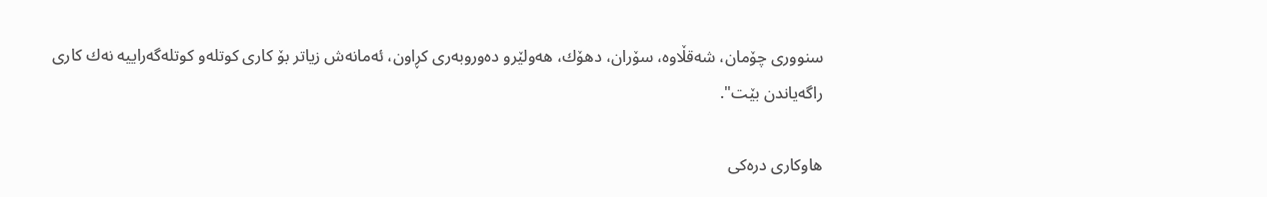سنووری چۆمان، شه‌قڵاوه‌، سۆران، دهۆك، هه‌ولێرو ده‌وروبه‌ری كڕاون، ئه‌مانه‌ش زیاتر بۆ كاری كوتله‌و كوتله‌گه‌راییه‌ نه‌ك كاری راگه‌یاندن بێت".

هاوكاری دره‌كی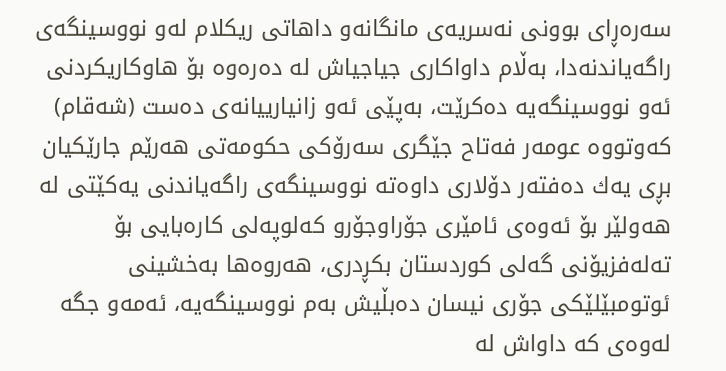سه‌ره‌ڕای بوونی نه‌سریه‌ی مانگانه‌و داهاتی ریكلام له‌و نووسینگه‌ی راگه‌یاندنه‌دا، به‌ڵام داواكاری جیاجیاش له‌ ده‌ره‌وه‌ بۆ هاوكاریكردنی ئه‌و نووسینگه‌یه‌ ده‌كرێت، به‌پێی ئه‌و زانیارییانه‌ی ده‌ست (شه‌قام) كه‌وتووه‌ عومه‌ر فه‌تاح جێگری سه‌رۆكی حكومه‌تی هه‌رێم جارێكیان بڕی یه‌ك ده‌فته‌ر دۆلاری داوه‌ته‌ نووسینگه‌ی راگه‌یاندنی یه‌كێتی له‌ هه‌ولێر بۆ ئه‌وه‌ی ئامێری جۆراوجۆرو كه‌لوپه‌لی كاره‌بایی بۆ ته‌له‌فزیۆنی گه‌لی كوردستان بكڕدری، هه‌روه‌ها به‌خشینی ئوتومبێلێكی جۆری نیسان ده‌بڵیش به‌م نووسینگه‌یه‌، ئه‌مه‌و جگه‌ له‌وه‌ی كه‌ داواش له‌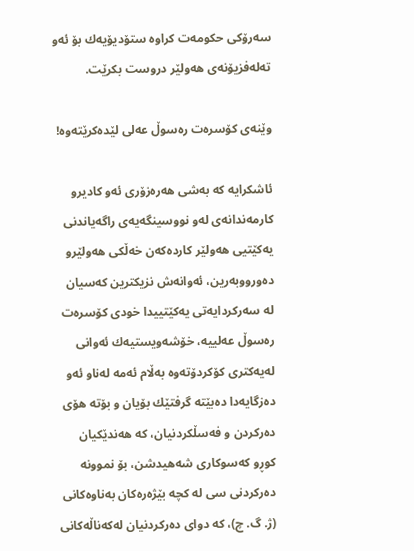سه‌رۆكی حكومه‌ت كراوه‌ ستۆدیۆیه‌ك بۆ ئه‌و ته‌له‌فزیۆنه‌ی هه‌ولێر دروست بكرێت.

وێنه‌ی كۆسره‌ت ره‌سوڵ عه‌لی لێده‌كرێته‌وه‌!

ئاشكرایه‌ كه‌ به‌شی هه‌ره‌زۆری ئه‌و كادیرو كارمه‌ندانه‌ی له‌و نووسینگه‌یه‌ی راگه‌یاندنی یه‌كێتیی هه‌ولێر كارده‌كه‌ن خه‌ڵكی هه‌ولێرو ده‌ورووبه‌رین، ئه‌وانه‌ش نزیكترین كه‌سیان له‌ سه‌ركردایه‌تی یه‌كێتییدا خودی كۆسره‌ت ره‌سوڵ عه‌لییه‌، خۆشه‌ویستیه‌ك ئه‌وانی له‌یه‌كتری كۆكردۆته‌وه‌ به‌ڵام ئه‌مه‌ له‌ناو ئه‌و ده‌زگایه‌دا ده‌بێته‌ گرفتێك بۆیان و بۆته‌ هۆی ده‌ركردن و فه‌سڵكردنیان، كه‌ هه‌ندێكیان كوڕو كه‌سوكاری شه‌هیدشن، بۆ نموونه‌ ده‌ركردنی سی له‌ كچه‌ بێژه‌ره‌كان به‌ناوه‌كانی (ژ. گ. چ)، كه‌ دوای ده‌ركردنیان له‌كه‌ناڵه‌كانی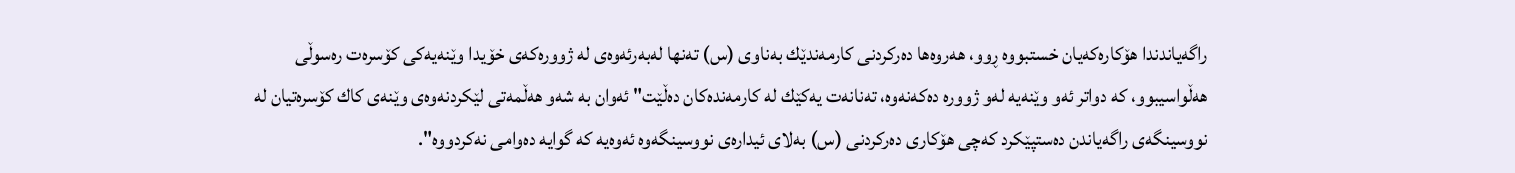راگه‌یاندندا هۆكاره‌كه‌یان خستبووه‌ ڕوو، هه‌روه‌ها ده‌ركردنی كارمه‌ندێك به‌ناوی (س) ته‌نها له‌به‌رئه‌وه‌ی له‌ ژووره‌كه‌ی خۆیدا وێنه‌یه‌كی كۆسره‌ت ره‌سوڵی هه‌ڵواسیبوو، كه‌ دواتر ئه‌و وێنه‌یه‌ له‌و ژووره‌ ده‌كه‌نه‌وه‌، ته‌نانه‌ت یه‌كێك له‌ كارمه‌نده‌كان ده‌ڵێت" ئه‌وان به‌ شه‌و هه‌ڵمه‌تی لێكردنه‌وه‌ی وێنه‌ی كاك كۆسره‌تیان له‌ نووسینگه‌ی راگه‌یاندن ده‌ستپێكرد كه‌چی هۆكاری ده‌ركردنی (س) به‌لای ئیداره‌ی نووسینگه‌وه‌ ئه‌وه‌یه‌ كه‌ گوایه‌ ده‌وامی نه‌كردووه‌".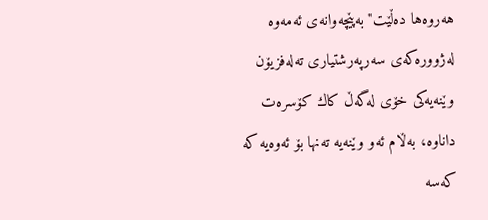هه‌روه‌ها ده‌ڵێت" به‌پێچه‌وانه‌ی ئه‌مه‌وه‌ له‌ژووره‌كه‌ی سه‌رپه‌رشتیاری ته‌له‌فزیۆن وێنه‌یه‌كی خۆی له‌گه‌ڵ كاك كۆسره‌ت داناوه‌، به‌ڵام ئه‌و وێنه‌یه‌ ته‌نها بۆ ئه‌وه‌یه‌ كه‌ كه‌سه‌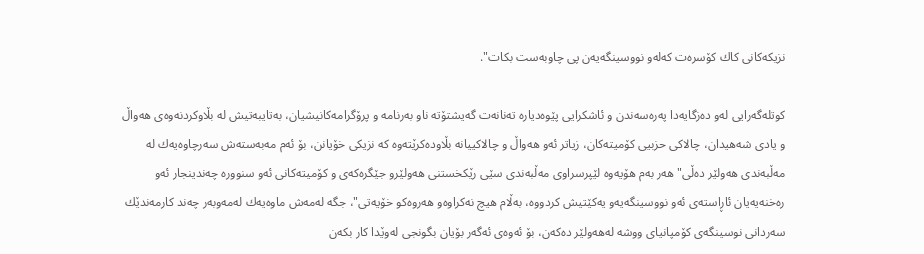نزیكه‌كانی كاك كۆسره‌ت كه‌له‌و نووسینگه‌یه‌ن پی چاوبه‌ست بكات".

كوتله‌گه‌رایی له‌و ده‌زگایه‌دا په‌ره‌سه‌ندن و ئاشكرایی پێوه‌دیاره‌ ته‌نانه‌ت گه‌یشتۆته‌ ناو به‌رنامه‌ و پرۆگرامه‌كانیشیان، به‌تایبه‌تیش له‌ بڵاوكردنه‌وه‌ی هه‌واڵ و یادی شه‌هیدان، چالاكی حزبیی كۆمیته‌كان، زیاتر ئه‌و هه‌واڵ و چالاكییانه‌ بڵاوده‌كرێته‌وه‌ كه‌ نزیكی خۆیانن، بۆ ئه‌م مه‌به‌سته‌ش سه‌رچاوه‌یه‌ك له‌ مه‌ڵبه‌ندی هه‌ولێر ده‌ڵی" هه‌ر به‌م هۆیه‌وه‌ لێپرسراوی مه‌ڵبه‌ندی سێی رێكخستنی هه‌ولێرو جێگره‌كه‌ی و كۆمیته‌كانی ئه‌و سنووره‌ چه‌ندینجار ئه‌و ره‌خنه‌یه‌یان ئاڕاسته‌ی ئه‌و نووسینگه‌یه‌و یه‌كێتیش كردووه‌، به‌ڵام هیچ نه‌كراوه‌و هه‌روه‌كو خۆیه‌تی"، جگه‌ له‌مه‌ش ماوه‌یه‌ك له‌مه‌وبه‌ر چه‌ند كارمه‌ندێك سه‌ردانی نوسینگه‌ی كۆمپانیای ووشه‌ له‌هه‌ولێر ده‌كه‌ن، بۆ ئه‌وه‌ی ئه‌گه‌ر بۆیان بگونجی له‌وێدا كار بكه‌ن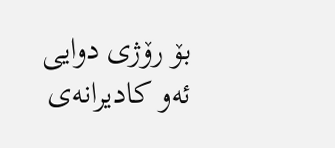بۆ رۆژی دوایی ئه‌و كادیرانه‌ی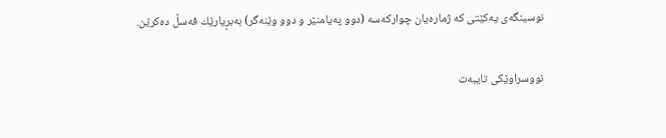نوسینگه‌ی یه‌كێتی كه‌ ژماره‌یان چواركه‌سه‌ (دوو په‌یامنێر و دوو وێنه‌گر) به‌بڕیارێك فه‌سڵ ده‌كرێن.

نووسراوێكی تایبه‌ت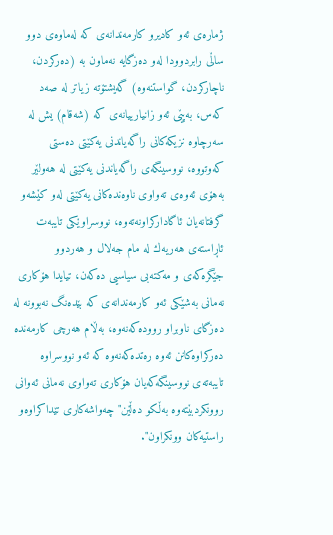ژماره‌ی ئه‌و كادیرو كارمه‌ندانه‌ی كه‌ له‌ماوه‌ی دوو ساڵی رابردوودا له‌و ده‌زگایه‌ نه‌ماون به‌ (ده‌ركردن، ناچاركردن، گواستنه‌وه‌) گه‌یشتۆته‌ زیاتر له‌ صه‌د كه‌س، به‌پێی ئه‌و زانیارییانه‌ی كه‌ (شه‌قام) یش له‌ سه‌رچاوه‌ نزیكه‌كانی راگه‌یاندنی یه‌كێتی ده‌ستی كه‌وتووه‌، نووسینگه‌ی راگه‌یاندنی یه‌كێتی له‌ هه‌ولێر به‌هۆی ئه‌وه‌ی ته‌واوی ناوه‌نده‌كانی یه‌كێتی له‌و كێشه‌و گرفتانه‌یان ئاگاداركراونه‌ته‌وه‌، نووسراوێكی تایبه‌ت ئاڕاسته‌ی هه‌ریه‌ك له‌ مام جه‌لال و هه‌ردوو جێگره‌كه‌ی و مه‌كته‌بی سیاسیی ده‌كه‌ن، تیایدا هۆكاری نه‌مانی به‌شێكی ئه‌و كارمه‌ندانه‌ی كه‌ بێده‌نگ نه‌بوونه‌ له‌ ده‌زگای ناوبراو رووده‌كه‌نه‌وه‌، به‌ڵام هه‌رچی كارمه‌نده‌ ده‌ركراوه‌كانن ئه‌وه‌ ره‌تده‌كه‌نه‌وه‌ كه‌ ئه‌و نووسراوه‌ تایبه‌ته‌ی نووسینگه‌كه‌یان هۆكاری ته‌واوی نه‌مانی ئه‌وانی روونكردبێته‌وه‌ به‌ڵكو ده‌ڵێن" چه‌واشه‌كاری تێداكراوه‌و راستیه‌كان وونكراون".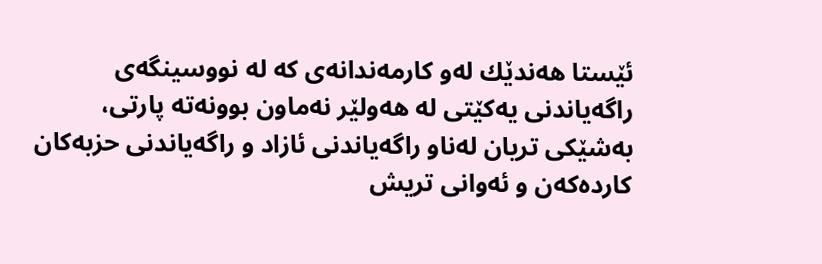ئێستا هه‌ندێك له‌و كارمه‌ندانه‌ی كه‌ له‌ نووسینگه‌ی راگه‌یاندنی یه‌كێتی له‌ هه‌ولێر نه‌ماون بوونه‌ته‌ پارتی، به‌شێكی تریان له‌ناو راگه‌یاندنی ئازاد و راگه‌یاندنی حزبه‌كان كارده‌كه‌ن و ئه‌وانی تریش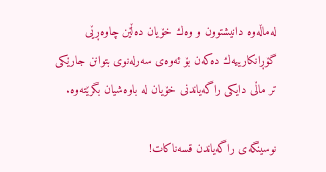له‌ماڵه‌وه‌ دانیشتوون و وه‌ك خۆیان ده‌ڵێن چاوه‌ڕێی گۆڕانكارییه‌ك ده‌كه‌ن بۆ ئه‌وه‌ی سه‌رله‌نوی بتوانن جارێكی تر ماڵی دایكی راگه‌یاندنی خۆیان له‌ باوه‌شیان بگرێته‌وه‌.

نوسینگه‌ی راگه‌یاندن قسه‌ناكات!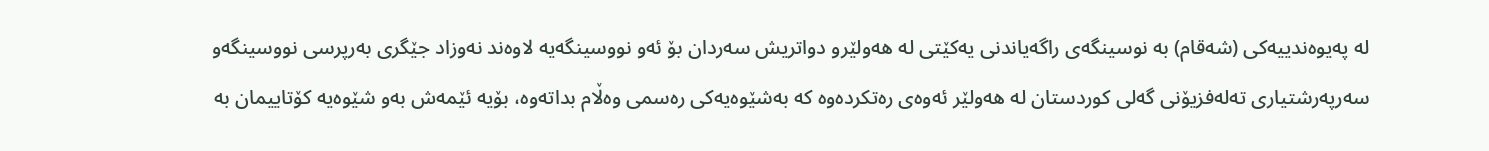له‌ په‌یوه‌ندییه‌كی (شه‌قام) به‌ نوسینگه‌ی راگه‌یاندنی یه‌كێتی له‌ هه‌ولێرو دواتریش سه‌ردان بۆ ئه‌و نووسینگه‌یه‌ لاوه‌ند نه‌وزاد جێگری به‌رپرسی نووسینگه‌و سه‌رپه‌رشتیاری ته‌له‌فزیۆنی گه‌لی كوردستان له‌ هه‌ولێر ئه‌وه‌ی ره‌تكرده‌وه‌ كه‌ به‌شێوه‌یه‌كی ره‌سمی وه‌ڵام بداته‌وه‌، بۆیه‌ ئێمه‌ش به‌و شێوه‌یه‌ كۆتاییمان به‌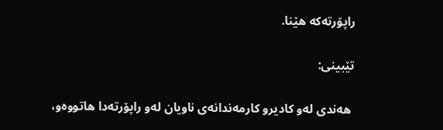راپۆرته‌كه‌ هێنا.

تێبینی:

 هه‌ندی له‌و كادیرو كارمه‌ندانه‌ی ناویان له‌و راپۆرته‌دا هاتووه‌و،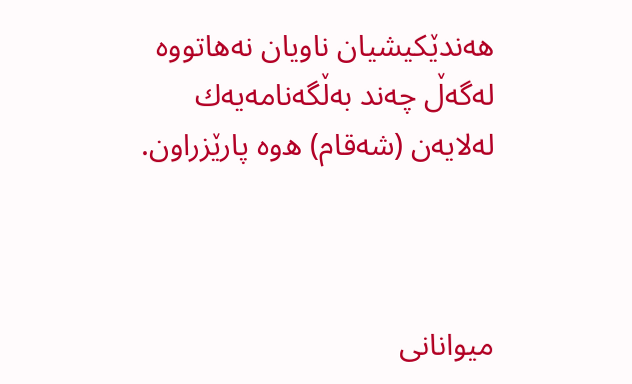هه‌ندێكیشیان ناویان نه‌هاتووه‌ له‌گه‌ڵ چه‌ند به‌ڵگه‌نامه‌یه‌ك له‌لایه‌ن (شه‌قام) ه‌وه‌ پارێزراون.



میوانانی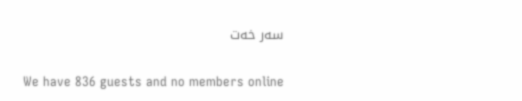سەر خەت

We have 836 guests and no members online